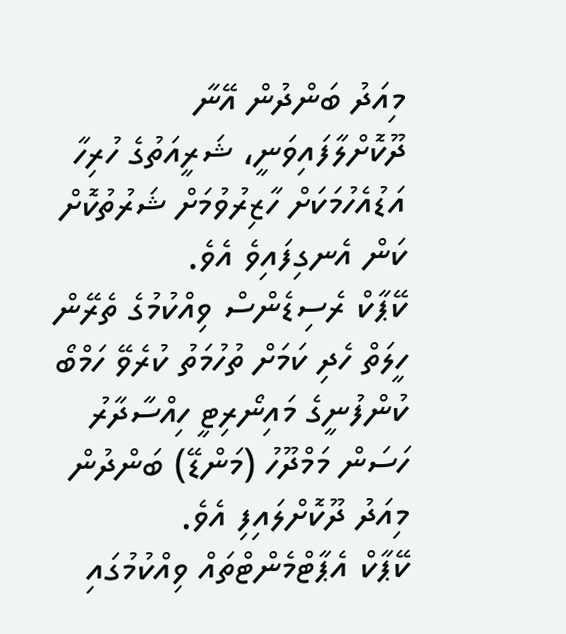މިއަދު ބަންދުން އޭނާ ދޫކޮށްލާފައިވަނީ، ޝަރީއަތުގެ ހުރިހާ އަޑުއެހުމަކަށް ހާޒިރުވުމަށް ޝަރުތުކޮށް ކަން އެނގިފައިވެ އެވެ.
ކޭޕާކް ރެސިޑެންސް ވިއްކުމުގެ ތެރޭން ހީލަތް ހެދި ކަމަށް ތުހުމަތު ކުރެވޭ ހަމްބޯ ކުންފުނީގެ މައިނޯރިޓީ ހިއްސާދާރު ހަސަން މަމްދޫހު (މަންޑޭ) ބަންދުން މިއަދު ދޫކޮށްލައިފި އެވެ.
ކޭޕާކް އެޕާޓްމެންޓްތައް ވިއްކުމުގައި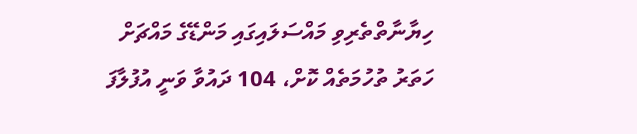ހިޔާނާތްތެރިވި މައްސަލައިގައި މަންޑޭގެ މައްޗަށް ހަތަރު ތުހުމަތެއް ކޮށް، 104 ދައުވާ ވަނީ އުފުލާފަ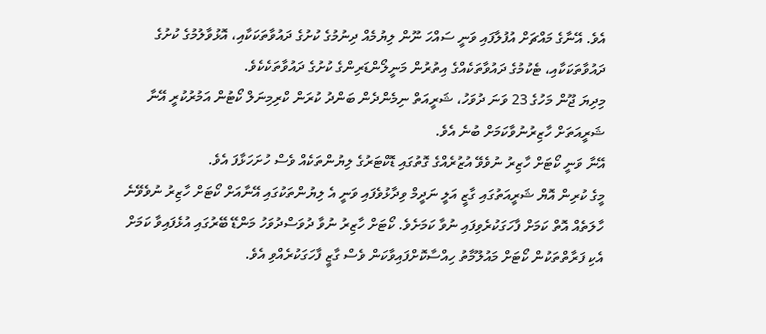އެވެ. އޭނާގެ މައްޗަށް އުފުލާފައި ވަނީ ސައްހަ ނޫން ލިޔުމެއް ދިނުމުގެ ކުށުގެ ދައުވާތަކަކާއި، އޮޅުވާލުމުގެ ކުށުގެ ދައުވާތަކަކާއި، ޓެކުމުގެ ދައުވާތަކެއްގެ އިތުރުން މަނީލޯންޑަރިންގެ ކުށުގެ ދައުވާތަކެކެވެ.
މިދިޔަ ޖޫން މަހުގެ 23 ވަނަ ދުވަހު، ޝަރީއަތް ނިމެންދެން ބަންދު ކުރަން ކްރިމިނަލް ކޯޓުން އަމުރުކުރީ އޭނާ ޝަރީއަތަށް ހާޒިރުނުވާކަމަށް ބުނެ އެވެ.
އޭނާ ވަނީ ކޯޓަށް ހާޒިރު ނުވެވޭ އުޒުރެއްގެ ގޮތުގައި ޑޮކްޓަރުގެ ލިޔުންތަކެއް ވެސް ހުށަހަޅާފަ އެވެ.
މީގެ ކުރިން އޮޔް ޝަރީއަތުގައި ގާޒީ އަލީ ނަދީމް ވިދާޅުވެފައި ވަނީ އެ ލިޔުންތަކުގައި އޭނާއަށް ކޯޓަށް ހާޒިރު ނުވެވޭނެ ހާލަތެއް އޮތް ކަމަށް ފާހަގަކުރެވިފައި ނުވާ ކަމަށެވެ. ކޯޓަށް ހާޒިރު ނުވާ ދުވަސްދުވަހު މަންޑޭ ބޭރުގައި އުޅެފައިވާ ކަމަށް އެކި ފަރާތްތަކުން ކޯޓަށް މައުލޫމާތު ހިއްސާކޮށްފައިވާކަން ވެސް ގާޒީ ފާހަގަކުރެއްވި އެވެ.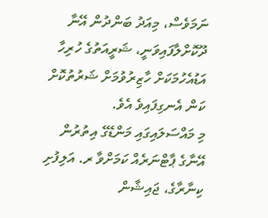ނަމަވެސް، މިއަދު ބަންދުން އޭނާ ދޫކޮށްލާފައިވަނީ، ޝަރީއަތުގެ ހުރިހާ އަޑުއެހުމަކަށް ހާޒިރުވުމަށް ޝަރުތުކޮށް ކަން އެނގިފައިވެ އެވެ.
މި މައްސަލައިގައި މަންޑޭގެ އިތުރުން އޭނާގެ ޕާޓްނަރެއް ކަމަށްވާ ރ. އަލިފުށި ކިނާރާގެ، ޖައިޝާން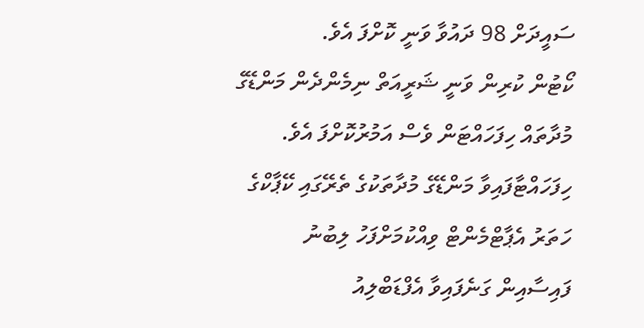ސައީދަށް 98 ދައުވާ ވަނީ ކޮށްފަ އެވެ.
ކޯޓުން ކުރިން ވަނީ ޝަރީއަތް ނިމެންދެން މަންޑޭގެ މުދާތައް ހިފަހައްޓަން ވެސް އަމުރުކޮށްފަ އެވެ. ހިފަހައްޓާފައިވާ މަންޑޭގެ މުދާތަކުގެ ތެރޭގައި ކޭޕާކްގެ ހަތަރު އެޕާޓްމެންޓް ވިއްކުމަށްފަހު ލިބުނު ފައިސާއިން ގަނެފައިވާ އެފްޑަބްލިއު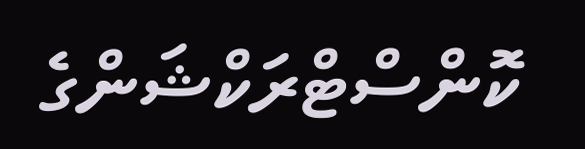ކޮންސްޓްރަކްޝަންގެ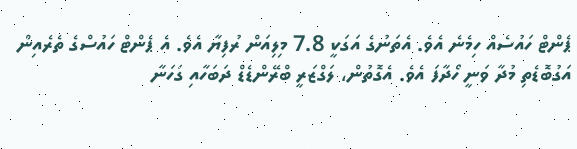ޕެންޓް ހައުސެއް ހިމެނެ އެވެ. އެތަނުގެ އަގަކީ 7.8 މިލިއަން ރުފިޔާ އެވެ. އެ ޕެންޓް ހައުސްގެ ތެރެއިން އަގުބޮޑެތި މުދާ ވަނީ ހޯދާފަ އެވެ. އެގޮތުން، ލަގްޒަރީ ބްރޭންޑެޑް ދަބަހާއި ގަހަނާ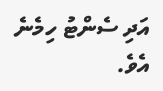އަދި ސެންޓު ހިމެނެ އެވެ.